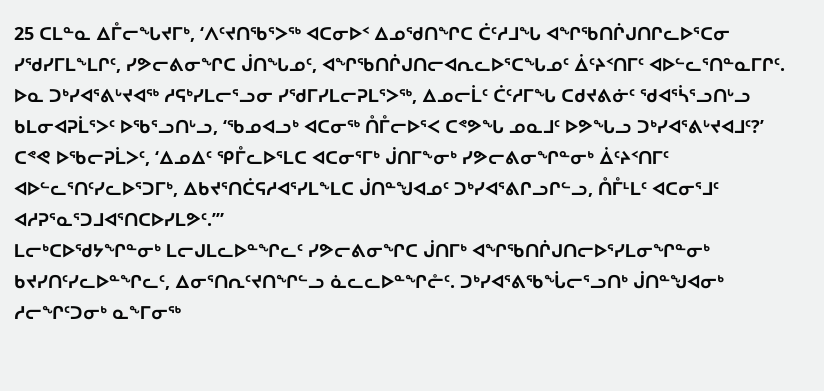25 ᑕᒪᓐᓇ ᐃᒤᓕᖓᔪᒥᒃ, ‘ᐱᑦᔪᑎᖃᕐᐳᖅ ᐊᑕᓂᐅᑉ ᐃᓄᖁᑎᖏᑕ ᑖᑦᓱᒧᖓ ᐊᖏᖃᑎᒌᒍᑎᒋᓚᐅᕐᑕᓂ ᓯᖁᓯᒥᒪᖕᒪᒋᑦ, ᓯᕗᓕᕕᓂᖏᑕ ᒎᑎᖓᓄᑦ, ᐊᖏᖃᑎᒌᒍᑎᓕᐊᕆᓚᐅᕐᑕᖓᓄᑦ ᐄᑦᔨᑉᑎᒥᑦ ᐊᐅᓪᓚᕐᑎᓐᓇᒥᒋᑦ.
ᐅᓇ ᑐᒃᓯᐊᕐᕕᒡᔪᐊᖅ ᓱᕋᒃᓯᒪᓕᕐᓗᓂ ᓯᖁᒥᓯᒪᓕᕈᒪᕐᐳᖅ, ᐃᓄᓕᒫᑦ ᑖᑦᓱᒥᖓ ᑕᑯᔪᕕᓃᑦ ᖁᐊᕐᓵᕐᓗᑎᒡᓗ ᑲᒪᓂᐊᕈᒫᕐᐳᑦ ᐅᖃᕐᓗᑎᒡᓗ, ‘ᖃᓄᐊᓗᒃ ᐊᑕᓂᖅ ᑍᒤᓕᐅᕐᐸ ᑕᕝᕗᖓ ᓄᓇᒧᑦ ᐅᕗᖓᓗ ᑐᒃᓯᐊᕐᕕᒡᔪᐊᒧᑦ?’
ᑕᕝᕙ ᐅᖃᓕᕈᒫᐳᑦ, ‘ᐃᓄᐃᑦ ᕿᒤᓚᐅᕐᒪᑕ ᐊᑕᓂᕐᒥᒃ ᒎᑎᒥᖕᓂᒃ ᓯᕗᓕᕕᓂᖏᓐᓂᒃ ᐄᑦᔨᑉᑎᒥᑦ ᐊᐅᓪᓚᕐᑎᑦᓯᓚᐅᕐᑐᒥᒃ, ᐃᑲᔪᕐᑎᑖᕋᓱᐊᕐᓯᒪᖕᒪᑕ ᒎᑎᓐᖑᐊᓄᑦ ᑐᒃᓯᐊᕐᕕᒋᓗᒋᓪᓗ, ᑍᒤᒻᒪᑦ ᐊᑕᓂᕐᒧᑦ ᐊᓱᕈᕐᓇᕐᑐᒧᐊᕐᑎᑕᐅᓯᒪᕗᑦ.’”
ᒪᓕᒃᑕᐅᖁᔭᖏᓐᓂᒃ ᒪᓕᒍᒪᓚᐅᓐᖏᓚᑦ ᓯᕗᓕᕕᓂᖏᑕ ᒎᑎᒥᒃ ᐊᖏᖃᑎᒌᒍᑎᓕᐅᕐᓯᒪᓂᖏᓐᓂᒃ ᑲᔪᓯᑎᑦᓯᓚᐅᓐᖏᓚᑦ, ᐃᓂᕐᑎᕆᑦᔪᑎᖏᓪᓗ ᓈᓚᓚᐅᓐᖏᓔᑦ. ᑐᒃᓯᐊᕐᕕᖃᖔᓕᕐᓗᑎᒃ ᒎᑎᓐᖑᐊᓂᒃ ᓱᓕᖏᑦᑐᓂᒃ ᓇᖕᒥᓂᖅ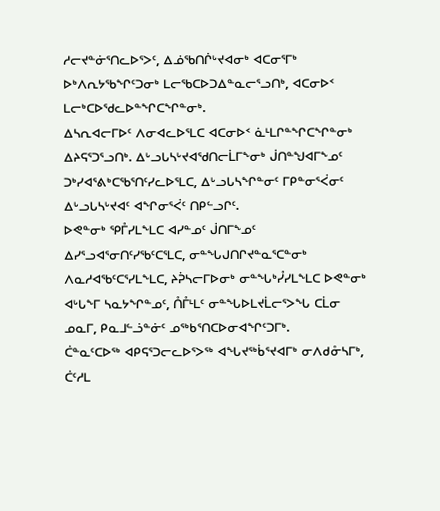ᓱᓕᔪᓐᓃᕐᑎᓚᐅᕐᐳᑦ, ᐃᓅᖃᑎᒌᒡᔪᐊᓂᒃ ᐊᑕᓂᕐᒥᒃ ᐅᒃᐱᕆᔭᖃᖏᑦᑐᓂᒃ ᒪᓕᖃᑕᐅᑐᐃᓐᓇᓕᕐᓗᑎᒃ, ᐊᑕᓂᐅᑉ ᒪᓕᒃᑕᐅᖁᓚᐅᓐᖏᑕᖏᓐᓂᒃ.
ᐃᓴᕆᐊᓕᒥᐅᑦ ᐱᓂᐊᓚᐅᕐᒪᑕ ᐊᑕᓂᐅᑉ ᓈᒻᒪᒋᓐᖏᑕᖏᓐᓂᒃ ᐃᔨᕋᕐᑐᕐᓗᑎᒃ. ᐃᒡᓗᒐᓴᒡᔪᐊᖁᑎᓕᒫᒥᖕᓂᒃ ᒎᑎᓐᖑᐊᒥᖕᓄᑦ ᑐᒃᓯᐊᕐᕕᒃᑕᖃᕐᑎᑦᓯᓚᐅᕐᒪᑕ, ᐃᒡᓗᒐᓴᖏᓐᓂᑦ ᒥᑭᓐᓂᕐᐹᓂᑦ ᐃᒡᓗᒐᓴᒡᔪᐊᑦ ᐊᖏᓂᕐᐹᑦ ᑎᑭᓪᓗᒋᑦ.
ᐅᕙᓐᓂᒃ ᕿᒤᓯᒪᖕᒪᑕ ᐊᓯᓐᓄᑦ ᒎᑎᒥᖕᓄᑦ ᐃᓯᕐᓗᐊᕐᓂᑎᑦᓯᖃᑦᑕᕐᒪᑕ, ᓂᓐᖓᒍᑎᒋᔪᓐᓇᕐᑕᓐᓂᒃ ᐱᓇᓱᐊᖃᑦᑕᕐᓯᒪᖕᒪᑕ, ᔨᕉᓴᓕᒥᐅᓂᒃ ᓂᓐᖓᒃᓮᓯᒪᖕᒪᑕ ᐅᕙᓐᓂᒃ ᐊᒡᒐᖕᒥ ᓴᓇᔭᖏᓐᓄᑦ, ᑍᒤᒻᒪᑦ ᓂᓐᖓᐅᒪᔪᒫᓕᕐᐳᖓ ᑕᒫᓂ ᓄᓇᒥ, ᑭᓇᒧᓪᓘᓐᓃᑦ ᓄᖅᑲᕐᑎᑕᐅᓂᐊᖏᑦᑐᒥᒃ.
ᑖᓐᓇᑦᑕᐅᖅ ᐊᑭᕋᕐᑐᓕᓚᐅᕐᐳᖅ ᐊᖓᔪᖅᑳᕐᔪᐊᒥᒃ ᓂᐱᑯᓁᓴᒥᒃ, ᑖᑦᓱᒪ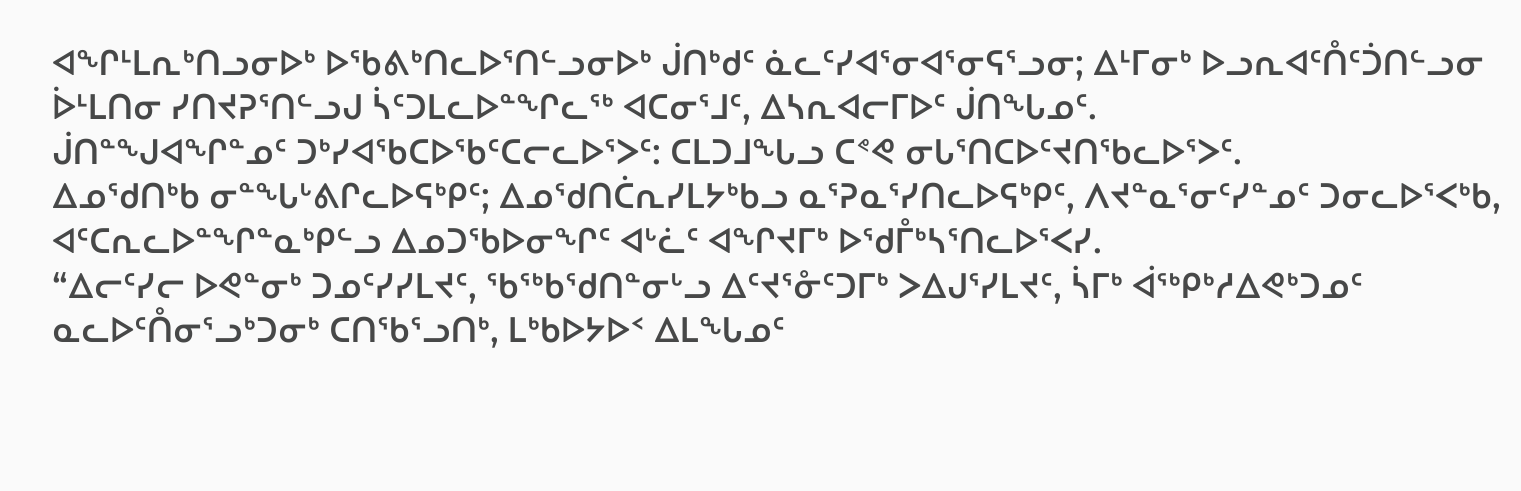ᐊᖏᒻᒪᕆᒃᑎᓗᓂᐅᒃ ᐅᖃᕕᒃᑎᓚᐅᕐᑎᓪᓗᓂᐅᒃ ᒎᑎᒃᑯᑦ ᓈᓚᑦᓯᐊᕐᓂᐊᕐᓂᕋᕐᓗᓂ; ᐃᒻᒥᓂᒃ ᐅᓗᕆᐊᑦᑍᑦᑑᑎᓪᓗᓂ ᐆᒻᒪᑎᓂ ᓯᑎᔪᕈᕐᑎᓪᓗᒍ ᓵᑦᑐᒪᓚᐅᓐᖏᓚᖅ ᐊᑕᓂᕐᒧᑦ, ᐃᓴᕆᐊᓕᒥᐅᑦ ᒎᑎᖓᓄᑦ.
ᒎᑎᓐᖑᐊᖏᓐᓄᑦ ᑐᒃᓯᐊᖃᑕᐅᖃᑦᑕᓕᓚᐅᕐᐳᑦ: ᑕᒪᑐᒧᖓᓗ ᑕᕝᕙ ᓂᒐᕐᑎᑕᐅᑦᔪᑎᖃᓚᐅᕐᐳᑦ.
ᐃᓄᖁᑎᒃᑲ ᓂᓐᖓᒡᕕᒋᓚᐅᕋᒃᑭᑦ; ᐃᓄᖁᑎᑖᕆᓯᒪᔭᒃᑲᓗ ᓇᕐᕈᓇᕐᓯᑎᓚᐅᕋᒃᑭᑦ, ᐱᔪᓐᓇᕐᓂᑦᓯᓐᓄᑦ ᑐᓂᓚᐅᕐᐸᒃᑲ, ᐊᑦᑕᕆᓚᐅᓐᖏᓐᓇᒃᑭᓪᓗ ᐃᓄᑐᖃᐅᓂᖏᑦ ᐊᒡᓛᑦ ᐊᖏᔪᒥᒃ ᐅᖁᒤᒃᓴᕐᑎᓚᐅᕐᐸᓯ.
“ᐃᓕᑦᓯᓕ ᐅᕙᓐᓂᒃ ᑐᓄᑦᓯᓯᒪᔪᑦ, ᖃᖅᑲᖁᑎᓐᓂᒡᓗ ᐃᑦᔪᕐᓁᑦᑐᒥᒃ ᐳᐃᒍᕐᓯᒪᔪᑦ, ᓵᒥᒃ ᐋᖅᑭᒃᓱᐃᕙᒃᑐᓄᑦ ᓇᓚᐅᑦᑍᓂᕐᓗᒃᑐᓂᒃ ᑕᑎᖃᕐᓗᑎᒃ, ᒪᒃᑲᐅᔭᐅᑉ ᐃᒪᖓᓄᑦ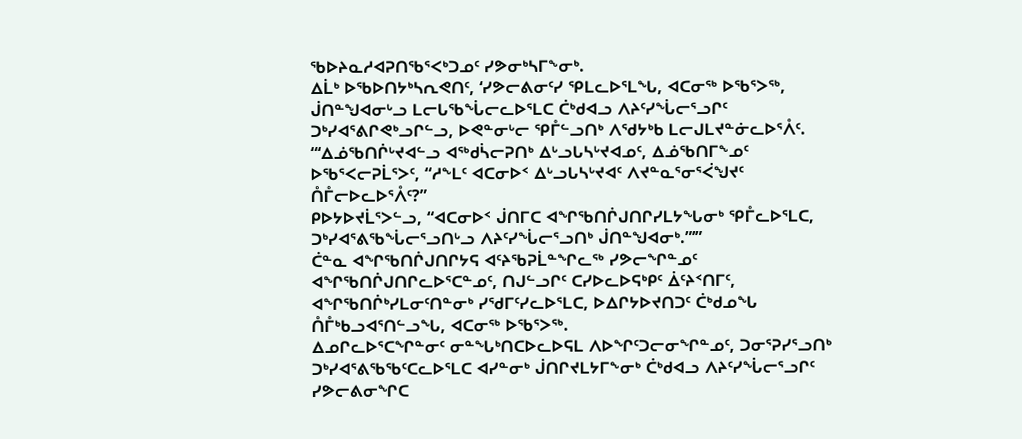ᖃᐅᔨᓇᓱᐊᕈᑎᖃᕐᐸᒃᑐᓄᑦ ᓯᕗᓂᒃᓴᒥᖕᓂᒃ.
ᐃᒫᒃ ᐅᖃᐅᑎᔭᒃᓴᕆᕙᑎᑦ, ‘ᓯᕗᓕᕕᓂᑦᓯ ᕿᒪᓚᐅᕐᒪᖓ, ᐊᑕᓂᖅ ᐅᖃᕐᐳᖅ, ᒎᑎᓐᖑᐊᓂᒡᓗ ᒪᓕᒐᖃᖔᓕᓚᐅᕐᒪᑕ ᑖᒃᑯᐊᓗ ᐱᔨᑦᓯᖔᓕᕐᓗᒋᑦ ᑐᒃᓯᐊᕐᕕᒋᕙᒃᓗᒋᓪᓗ, ᐅᕙᓐᓂᒡᓕ ᕿᒤᓪᓗᑎᒃ ᐱᖁᔭᒃᑲ ᒪᓕᒍᒪᔪᓐᓃᓚᐅᕐᐰᑦ.
“‘ᐃᓅᖃᑎᒌᒡᔪᐊᓪᓗ ᐊᖅᑯᓵᓕᕈᑎᒃ ᐃᒡᓗᒐᓴᒡᔪᐊᓄᑦ, ᐃᓅᖃᑎᒥᖕᓄᑦ ᐅᖃᕐᐸᓕᕈᒫᕐᐳᑦ, “ᓱᖕᒪᑦ ᐊᑕᓂᐅᑉ ᐃᒡᓗᒐᓴᒡᔪᐊᑦ ᐱᔪᓐᓇᕐᓂᕐᐹᖑᔪᑦ ᑍᒤᓕᐅᓚᐅᕐᐰᑦ?”
ᑭᐅᔭᐅᔪᒫᕐᐳᓪᓗ, “ᐊᑕᓂᐅᑉ ᒎᑎᒥᑕ ᐊᖏᖃᑎᒌᒍᑎᒋᓯᒪᔭᖓᓂᒃ ᕿᒤᓚᐅᕐᒪᑕ, ᑐᒃᓯᐊᕐᕕᖃᖔᓕᕐᓗᑎᒡᓗ ᐱᔨᑦᓯᖔᓕᕐᓗᑎᒃ ᒎᑎᓐᖑᐊᓂᒃ.”’”
ᑖᓐᓇ ᐊᖏᖃᑎᒌᒍᑎᒋᔭᕋ ᐊᑦᔨᖃᕈᒫᓐᖏᓚᖅ ᓯᕗᓕᖏᓐᓄᑦ ᐊᖏᖃᑎᒌᒍᑎᒋᓚᐅᕐᑕᓐᓄᑦ, ᑎᒍᓪᓗᒋᑦ ᑕᓯᐅᓚᐅᕋᒃᑭᑦ ᐄᑦᔨᑉᑎᒥᑦ, ᐊᖏᖃᑎᒌᒃᓯᒪᓂᑦᑎᓐᓂᒃ ᓯᖁᒥᑦᓯᓚᐅᕐᒪᑕ, ᐅᐃᒋᔭᐅᔪᑎᑐᑦ ᑖᒃᑯᓄᖓ ᑍᒤᒃᑲᓗᐊᕐᑎᓪᓗᖓ, ᐊᑕᓂᖅ ᐅᖃᕐᐳᖅ.
ᐃᓄᒋᓚᐅᕐᑕᖏᓐᓂᑦ ᓂᓐᖓᒃᑎᑕᐅᓚᐅᕋᒪ ᐱᐅᖏᑦᑐᓕᓂᖏᓐᓄᑦ, ᑐᓂᕐᕈᓯᕐᓗᑎᒃ ᑐᒃᓯᐊᕐᕕᖃᖃᑦᑕᓚᐅᕐᒪᑕ ᐊᓯᓐᓂᒃ ᒎᑎᒋᔪᒪᔭᒥᖕᓂᒃ ᑖᒃᑯᐊᓗ ᐱᔨᑦᓯᖔᓕᕐᓗᒋᑦ ᓯᕗᓕᕕᓂᖏᑕ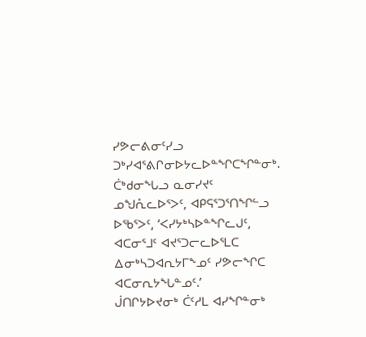ᓯᕗᓕᕕᓂᑦᓯᓗ ᑐᒃᓯᐊᕐᕕᒋᓂᐅᔭᓚᐅᓐᖏᑕᖏᓐᓂᒃ.
ᑖᒃᑯᓂᖓᓗ ᓇᓂᓯᔪᑦ ᓄᖑᕅᓚᐅᕐᐳᑦ, ᐊᑭᕋᕐᑐᕐᑎᖏᓪᓗ ᐅᖃᕐᐳᑦ, ‘ᐸᓯᔭᒃᓴᐅᓐᖏᓚᒍᑦ, ᐊᑕᓂᕐᒧᑦ ᐊᔪᕐᑐᓕᓚᐅᕐᒪᑕ ᐃᓂᒃᓴᑐᐊᕆᔭᒥᖕᓄᑦ ᓯᕗᓕᖏᑕ ᐊᑕᓂᕆᔭᖓᓐᓄᑦ.’
ᒎᑎᒋᔭᐅᔪᓂᒃ ᑖᑦᓱᒪ ᐊᓯᖏᓐᓂᒃ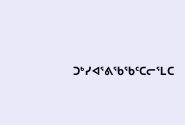ᑐᒃᓯᐊᕐᕕᖃᖃᑦᑕᓕᕐᒪᑕ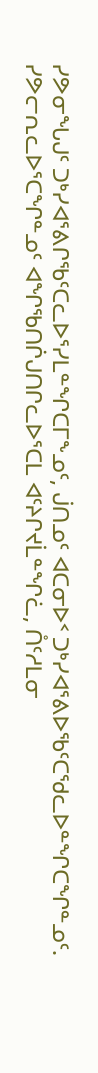ᓯᕗᓂᖓᒍᑦ ᑐᒃᓯᐊᕐᕕᒋᖃᑦᑕᓚᐅᕐᓯᒪᓐᖏᑕᒥᖕᓄᑦ, ᒎᑎᓄᑦ ᐊᑕᓂᐅᑉ ᑐᒃᓯᐊᕐᕕᐅᖃᑦᑕᖁᓚᐅᓐᖏᑕᖏᓐᓄᑦ.
ᓯᕗᓕᕆᓚᐅᕐᑕᖏᓐᓄᑦ ᐊᖏᖃᑎᒌᒍᑎᒋᓚᐅᕐᑕᒪ ᐊᑦᔨᒋᔪᒫᓐᖏᓛ, ᑍᑦᓱᒪᓂ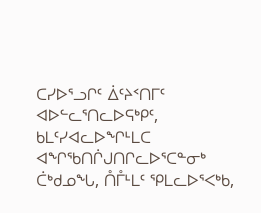ᑕᓯᐅᕐᓗᒋᑦ ᐄᑦᔨᑉᑎᒥᑦ ᐊᐅᓪᓚᕐᑎᓚᐅᕋᒃᑭᑦ, ᑲᒪᑦᓯᐊᓚᐅᖏᒻᒪᑕ ᐊᖏᖃᑎᒌᒍᑎᒋᓚᐅᕐᑕᓐᓂᒃ ᑖᒃᑯᓄᖓ, ᑍᒤᒻᒪᑦ ᕿᒪᓚᐅᕐᐸᒃᑲ,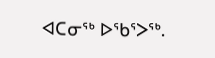ᐊᑕᓂᖅ ᐅᖃᕐᐳᖅ.